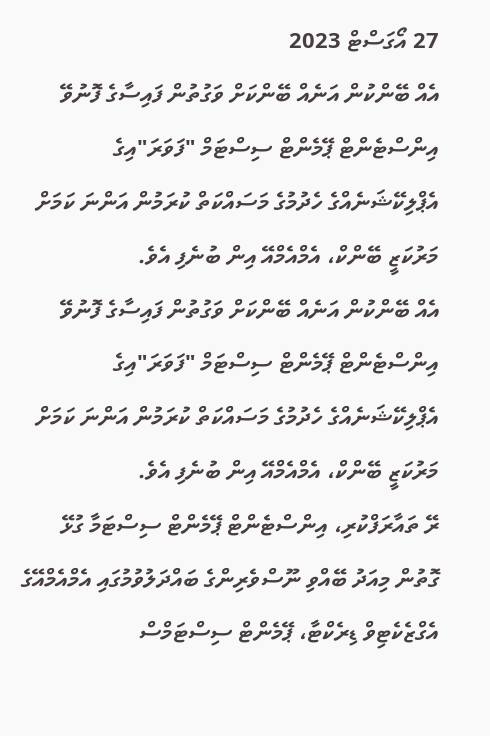27 އޯގަސްޓް 2023
އެއް ބޭންކުން އަނެއް ބޭންކަށް ވަގުތުން ފައިސާގެ ފޮނުވޭ އިންސްޓެންޓް ޕޭމެންޓް ސިސްޓަމް "ފަވަރަ"އިގެ އެޕްލިކޭޝަނެއްގެ ހެދުމުގެ މަސައްކަތް ކުރަމުން އަންނަ ކަމަށް މަރުކަޒީ ބޭންކް، އެމްއެމްއޭ އިން ބުނެފި އެވެ.
އެއް ބޭންކުން އަނެއް ބޭންކަށް ވަގުތުން ފައިސާގެ ފޮނުވޭ އިންސްޓެންޓް ޕޭމެންޓް ސިސްޓަމް "ފަވަރަ"އިގެ އެޕްލިކޭޝަނެއްގެ ހެދުމުގެ މަސައްކަތް ކުރަމުން އަންނަ ކަމަށް މަރުކަޒީ ބޭންކް، އެމްއެމްއޭ އިން ބުނެފި އެވެ.
ރޭ ތައާރަފްކުރި، އިންސްޓެންޓް ޕޭމެންޓް ސިސްޓަމާ ގުޅޭ ގޮތުން މިއަދު ބޭއްވި ނޫސްވެރިންގެ ބައްދަލުވުމުގައި އެމްއެމްއޭގެ އެގްޒެކެޓިވް ޑިރެކްޓާ، ޕޭމެންޓް ސިސްޓަމްސް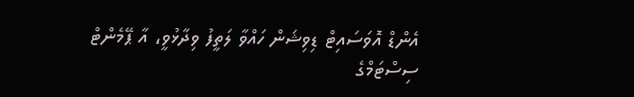އެންޑް އޮވަސައިޓް ޑިވިޝަން ހައްވާ ލަތީފު ވިދާޅުވީ، އާ ޕޭމެންޓް ސިސްޓަމްގެ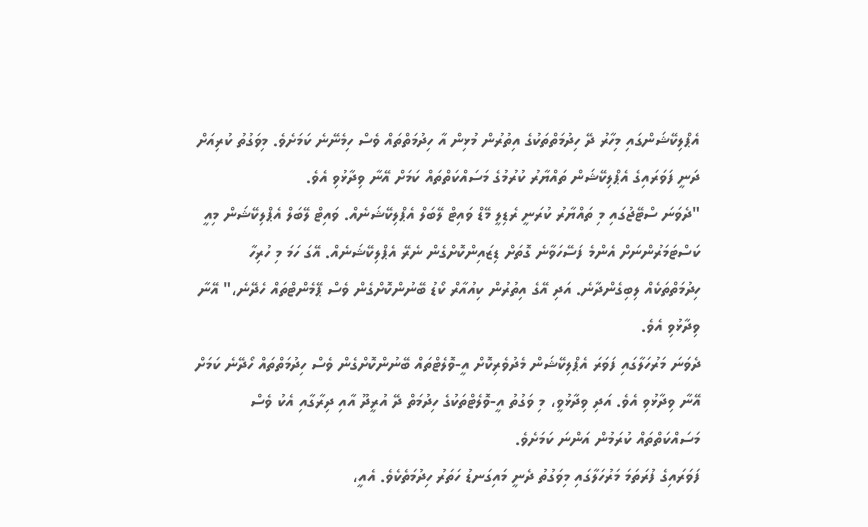އެޕްލިކޭޝަންގައި މިހާރު ދޭ ހިދުމަތްތަކުގެ އިތުރުން މުޅިން އާ ހިދުމަތްތައް ވެސް ހިމެނޭނެ ކަމަށެވެ. މިވަގުތު ކުރިއަށް ދަނީ ފަވަރައިގެ އެޕްލިކޭޝަން ތައްޔާރު ކުރުމުގެ މަސައްކަތްތައް ކަމަށް އޭނާ ވިދާޅުވި އެވެ.
"ދެވަނަ ސްޓޭޖުގައި މި ތައްޔާރު ކުރަނީ ރެޑިލީ މޭޑް ވައިޓް ލޭބަލް އެޕްލިކޭޝަނެއް. ވައިޓް ލޭބަލް އެޕްލިކޭޝަން މިއީ ކަސްޓަމަރުންނަށް އެންމެ ފަސޭހަވާނެ ގޮތަށް ޑިޒައިންކޮށްގެން ނެރޭ އެޕްލިކޭޝަނެއް. އޭގަ ހަމަ މި ހުރިހާ ހިދުމަތްތަކެއް ލިބިގެންދާނެ. އަދި އޭގެ އިތުރުން ކިއުއާރް ކޯޑު ބޭނުންކޮށްގެން ވެސް ޕޭމެންޓްތައް ހެދޭނެ،" އޭނާ ވިދާޅުވި އެވެ.
ދެވަނަ މަރުހަލާގައި ފަވަރަ އެޕްލިކޭޝަން މެދުވެރިކޮށް އީ-ވޮލެޓްތައް ބޭނުންކޮށްގެން ވެސް ހިދުމަތްތައް ހޯދޭނެ ކަމަށް އޭނާ ވިދާޅުވި އެވެ. އަދި ވިދާޅުވީ، މި ވަގުތު އީ-ވޮލެޓްތަކުގެ ހިދުމަތް ދޭ އުރީދޫ އާއި ދިރާގާއި އެކު ވެސް މަސައްކަތްތައް ކުރަމުން އަންނަ ކަމަށެވެ.
ފަވަރައިގެ ފުރަތަމަ މަރުހަލާގައި މިވަގުތު ދެނީ މައިގަނޑު ހަތަރު ހިދުމަތެކެވެ. އެއީ،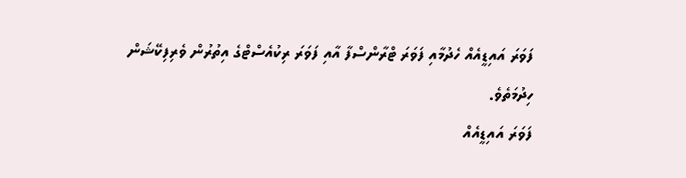ފަވަރަ އައިޑީއެއް ހެދުމާއި ފަވަރަ ޓްރާންސްފާ އާއި ފަވަރަ ރިކުއެސްޓްގެ އިތުރުން ވެރިފިކޭޝަން ހިދުމަތެވެ.
ފަވަރަ އައިޑީއެއް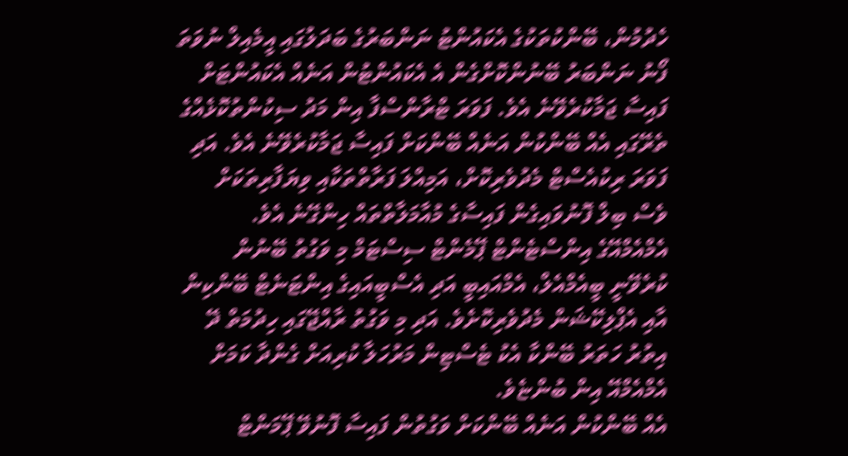ހެދުމުން، ބޭންކުތަކުގެ އެކައުންޓު ނަންބަރުގެ ބަދަލުގައި އީމެއިލް ނުވަތަ ފޯނު ނަންބަރު ބޭނުންކޮށްގެން އެ އެކައުންޓުން އަނެއް އެކައުންޓަށް ފައިސާ ޖަމާކުރެވޭނެ އެވެ. ފަވަރަ ޓްރާންސްފާ އިން މަދު ސިކުންތުކޮޅެއްގެ ތެރޭގައި އެއް ބޭންކުން އަނެއް ބޭންކަށް ފައިސާ ޖަމާކުރެވޭނެ އެވެ. އަދި ފަވަރަ ރިކުއެސްޓް މެދުވެރިކޮށް، އަމިއްލަ ފަރާތްތަކާއި ވިޔަފާރިތަކަށް ވެސް ބިލް ފޮނުވައިގެން ފައިސާގެ މުއާމަލާތްތައް ހިންގޭނެ އެވެ.
އެމްއެމްއޭގެ އިންސްޓެންޓް ޕޭމެންޓް ސިސްޓަމް މި ވަގުތު ބޭނުން ކުރެވޭނީ ބީއެމްއެލް، އެމްއައިބީ އަދި އެސްބީއައިގެ އިންޓަނެޓް ބޭންކިން އާއި އެޕްލިކޭޝަން މެދުވެރިކޮށެވެ. އަދި މި ވަގުތު ރާއްޖޭގައި ހިދުމަތް ދޭ އިތުރު ހަތަރު ބޭންކާ އެކު ޓެސްޓިން މަރުހަލާ ކުރިއަށް ގެންދާ ކަމަށް އެމްއެމްއޭ އިން ބުންޏެވެ.
އެއް ބޭންކުން އަނެއް ބޭންކަށް ވަގުތުން ފައިސާ ފޮނުވޭ ޕޭމަންޓް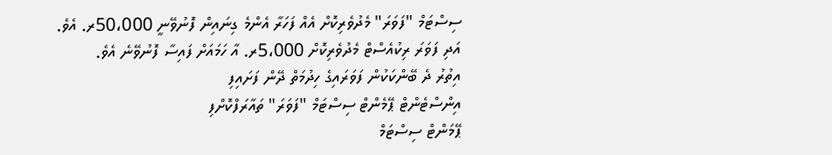ސިސްޓަމް "ފަވަރަ" މެދުވެރިކޮށް އެއް ފަހަރާ އެންމެ ގިނައިން ފޮނުވޭނީ 50،000ރ. އެވެ. އަދި ފަވަރަ ރިކުއެސްޓް މެދުވެރިކޮށް 5،000ރ. އާ ހަމައަށް ފައިސާ ފޮނުވޭނެ އެވެ.
އިތުރު ދެ ބޭންކަކުން ފަވަރައިގެ ހިދުމަތް ދޭން ފަށައިފި
އިންސްޓެންޓް ޕޭމެންޓް ސިސްޓަމް "ފަވަރަ" ތައާރަފްކޮށްފި
ޕޭމަންޓް ސިސްޓަމް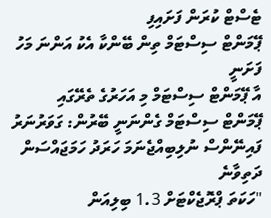ޓެސްޓް ކުރަން ފަށައިފި
ޕޭމަންޓް ސިސްޓަމް ތިން ބޭންކާ އެކު އަންނަ މަހު ފަށަނީ
އާ ޕޭމަންޓް ސިސްޓަމް މި އަހަރުގެ ތެރޭގައި
ޕޭމަންޓް ސިސްޓަމް ގެންނަނީ ބޭރުން: ގަވަރުނަރު
ފައިނޭންސް ނުލިބިއްޖެނަމަ ހަރަދު ހަމަޖައްސަން ދަތިވާނެ
"ހަކަތަ ޕްރޮޖެކްޓަށް 1.3 ބިލިއަން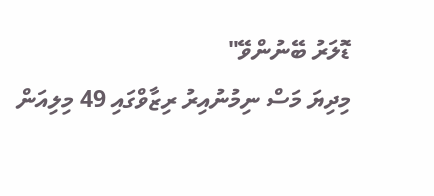ޑޮލަރު ބޭނުންވޭ"
މިދިޔަ މަސް ނިމުނުއިރު ރިޒާވްގައި 49 މިލިއަން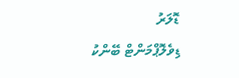ޑޮލަރު
ޑިވެލޮޕްމަންޓް ބޭންކު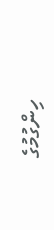ހިންގުމުގެ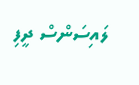ލައިސަންސް ދީފި